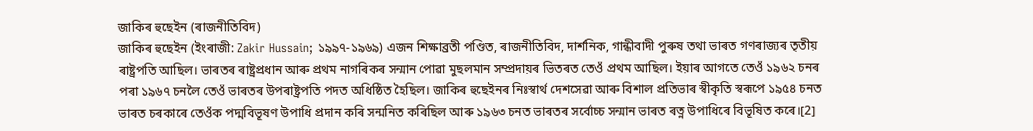জাকিৰ হুছেইন (ৰাজনীতিবিদ)
জাকিৰ হুছেইন (ইংৰাজী: Zakir Hussain; ১৯৯৭-১৯৬৯) এজন শিক্ষাব্ৰতী পণ্ডিত, ৰাজনীতিবিদ, দাৰ্শনিক, গান্ধীবাদী পুৰুষ তথা ভাৰত গণৰাজ্যৰ তৃতীয় ৰাষ্ট্ৰপতি আছিল। ভাৰতৰ ৰাষ্ট্ৰপ্ৰধান আৰু প্ৰথম নাগৰিকৰ সন্মান পোৱা মুছলমান সম্প্ৰদায়ৰ ভিতৰত তেওঁ প্ৰথম আছিল। ইয়াৰ আগতে তেওঁ ১৯৬২ চনৰ পৰা ১৯৬৭ চনলৈ তেওঁ ভাৰতৰ উপৰাষ্ট্ৰপতি পদত অধিষ্ঠিত হৈছিল। জাকিৰ হুছেইনৰ নিঃস্বাৰ্থ দেশসেৱা আৰু বিশাল প্ৰতিভাৰ স্বীকৃতি স্বৰূপে ১৯৫৪ চনত ভাৰত চৰকাৰে তেওঁক পদ্মবিভূষণ উপাধি প্ৰদান কৰি সন্মনিত কৰিছিল আৰু ১৯৬৩ চনত ভাৰতৰ সৰ্বোচ্চ সন্মান ভাৰত ৰত্ন উপাধিৰে বিভূষিত কৰে।[2]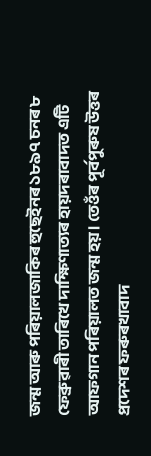জন্ম আৰু পৰিয়ালজাকিৰ হুছেইনৰ ১৮৯৭ চনৰ ৮ ফেব্ৰুৱাৰী তাৰিখে দাক্ষিণাত্যৰ হায়দৰাবাদত এটি আফগান পৰিয়ালত জন্ম হয়। তেওঁৰ পূৰ্বপুৰুষ উত্তৰ প্ৰদেশৰ ফৰুৰখাবাদ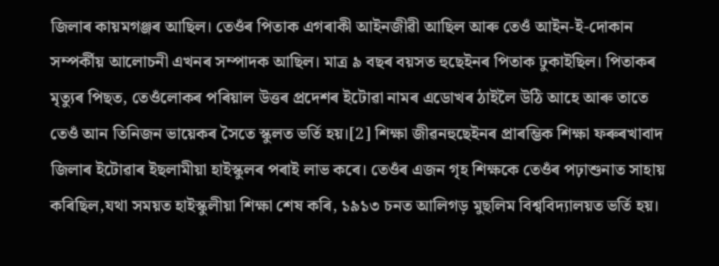জিলাৰ কায়মগঞ্জৰ আছিল। তেওঁৰ পিতাক এগৰাকী আইনজীৱী আছিল আৰু তেওঁ আইন-ই-দোকান সম্পৰ্কীয় আলোচনী এখনৰ সম্পাদক আছিল। মাত্ৰ ৯ বছৰ বয়সত হুছেইনৰ পিতাক ঢুকাইছিল। পিতাকৰ মৃত্যুৰ পিছত, তেওঁলোকৰ পৰিয়াল উত্তৰ প্ৰদেশৰ ইটোৱা নামৰ এডোখৰ ঠাইলৈ উঠি আহে আৰু তাতে তেওঁ আন তিনিজন ভায়েকৰ সৈতে স্কুলত ভৰ্তি হয়।[2] শিক্ষা জীৱনহুছেইনৰ প্ৰাৰম্ভিক শিক্ষা ফৰুৰখাবাদ জিলাৰ ইটোৱাৰ ইছলামীয়া হাইস্কুলৰ পৰাই লাভ কৰে। তেওঁৰ এজন গৃহ শিক্ষকে তেওঁৰ পঢ়াশুনাত সাহায় কৰিছিল,যথা সময়ত হাইস্কুলীয়া শিক্ষা শেষ কৰি, ১৯১৩ চনত আলিগড় মুছলিম বিশ্ববিদ্যালয়ত ভৰ্তি হয়।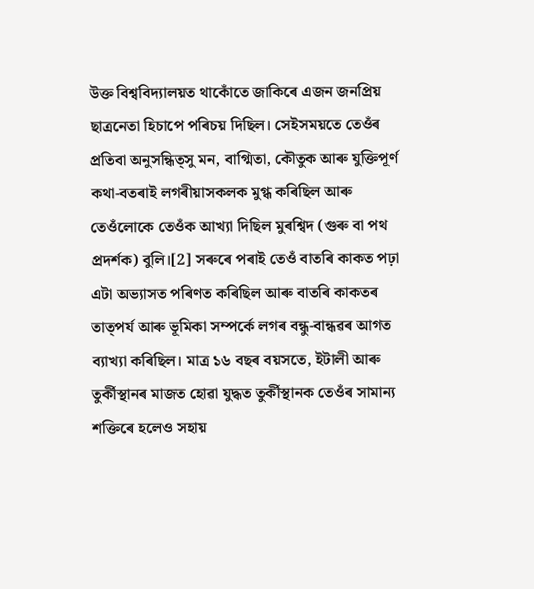উক্ত বিশ্ববিদ্যালয়ত থাকোঁতে জাকিৰে এজন জনপ্ৰিয় ছাত্ৰনেতা হিচাপে পৰিচয় দিছিল। সেইসময়তে তেওঁৰ প্ৰতিবা অনুসন্ধিত্সু মন, বাগ্মিতা, কৌতুক আৰু যুক্তিপূৰ্ণ কথা-বতৰাই লগৰীয়াসকলক মুগ্ধ কৰিছিল আৰু তেওঁলোকে তেওঁক আখ্যা দিছিল মুৰশ্বিদ (গুৰু বা পথ প্ৰদৰ্শক) বুলি।[2] সৰুৰে পৰাই তেওঁ বাতৰি কাকত পঢ়া এটা অভ্যাসত পৰিণত কৰিছিল আৰু বাতৰি কাকতৰ তাত্পৰ্য আৰু ভূমিকা সম্পৰ্কে লগৰ বন্ধু-বান্ধৱৰ আগত ব্যাখ্যা কৰিছিল। মাত্ৰ ১৬ বছৰ বয়সতে, ইটালী আৰু তুৰ্কীস্থানৰ মাজত হোৱা যুদ্ধত তুৰ্কীস্থানক তেওঁৰ সামান্য শক্তিৰে হলেও সহায়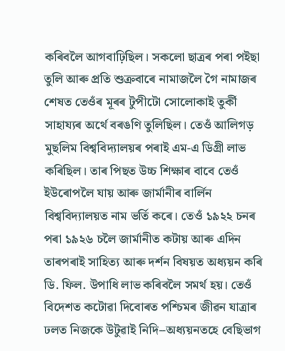কৰিবলৈ আগবাঢ়িছিল। সকলো ছাত্ৰৰ পৰা পইছা তুলি আৰু প্ৰতি শুক্ৰবাৰে নামাজলৈ গৈ নামাজৰ শেষত তেওঁৰ মূৰৰ টুপীটো সোলোকাই তুৰ্কী সাহায্যৰ অৰ্থে বৰঙণি তুলিছিল। তেওঁ আলিগড় মুছলিম বিশ্ববিদ্যালয়ৰ পৰাই এম-এ ডিগ্ৰী লাভ কৰিছিল। তাৰ পিছত উচ্চ শিক্ষাৰ বাবে তেওঁ ইউৰোপলৈ যায় আৰু জাৰ্মানীৰ বাৰ্লিন বিশ্ববিদ্যালয়ত নাম ভৰ্তি কৰে। তেওঁ ১৯২২ চনৰ পৰা ১৯২৬ চলৈ জাৰ্মানীত কটায় আৰু এদিন তাৰপৰাই সাহিত্য আৰু দৰ্শন বিষয়ত অধ্যয়ন কৰি ডি. ফিল. উপাধি লাভ কৰিবলৈ সমৰ্থ হয়। তেওঁ বিদেশত কটোৱা দিবোৰত পশ্চিমৰ জীৱন যাত্ৰাৰ ঢলত নিজকে উটুৱাই নিদি--অধ্যয়নতহে বেছিভাগ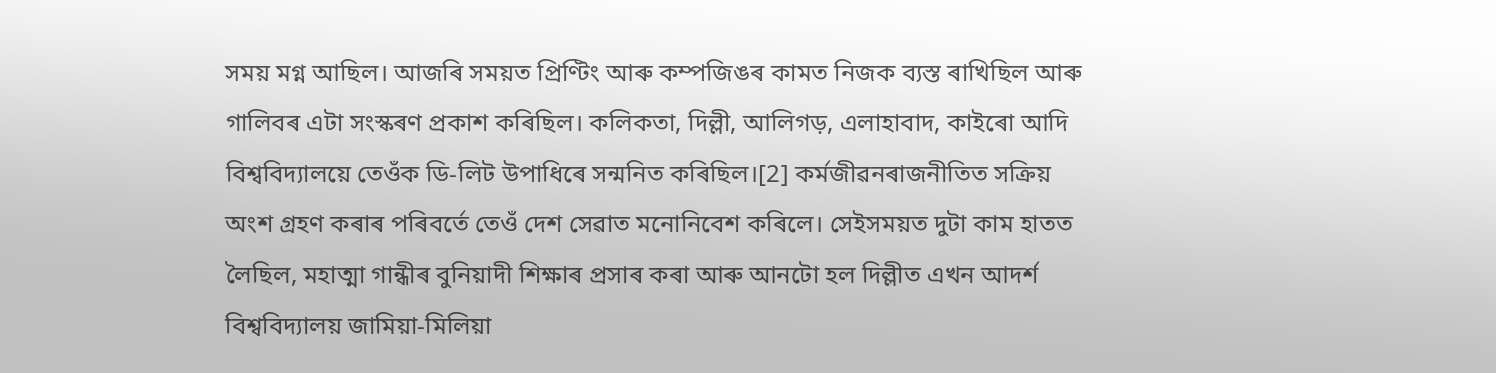সময় মগ্ন আছিল। আজৰি সময়ত প্ৰিণ্টিং আৰু কম্পজিঙৰ কামত নিজক ব্যস্ত ৰাখিছিল আৰু গালিবৰ এটা সংস্কৰণ প্ৰকাশ কৰিছিল। কলিকতা, দিল্লী, আলিগড়, এলাহাবাদ, কাইৰো আদি বিশ্ববিদ্যালয়ে তেওঁক ডি-লিট উপাধিৰে সন্মনিত কৰিছিল।[2] কৰ্মজীৱনৰাজনীতিত সক্ৰিয় অংশ গ্ৰহণ কৰাৰ পৰিবৰ্তে তেওঁ দেশ সেৱাত মনোনিবেশ কৰিলে। সেইসময়ত দুটা কাম হাতত লৈছিল, মহাত্মা গান্ধীৰ বুনিয়াদী শিক্ষাৰ প্ৰসাৰ কৰা আৰু আনটো হল দিল্লীত এখন আদৰ্শ বিশ্ববিদ্যালয় জামিয়া-মিলিয়া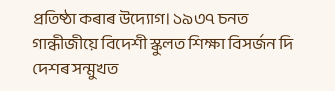প্ৰতিষ্ঠা কৰাৰ উদ্যোগ। ১৯৩৭ চনত গান্ধীজীয়ে বিদেশী স্কুলত শিক্ষা বিসৰ্জন দি দেশৰ সন্মুখত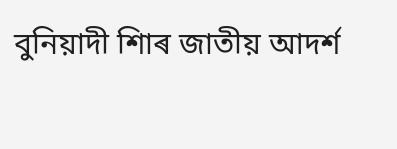বুনিয়াদী শিাৰ জাতীয় আদৰ্শ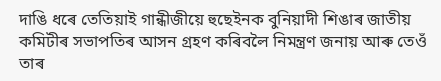দাঙি ধৰে তেতিয়াই গান্ধীজীয়ে হুছেইনক বুনিয়াদী শিঙাৰ জাতীয় কমিটীৰ সভাপতিৰ আসন গ্ৰহণ কৰিবলৈ নিমন্ত্ৰণ জনায় আৰু তেওঁ তাৰ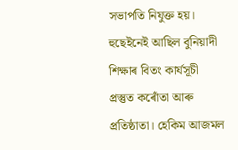সভাপতি নিযুক্ত হয়। হুছেইনেই আছিল বুনিয়াদী শিক্ষাৰ বিতং কাৰ্যসূচী প্ৰস্তুত কৰোঁতা আৰু প্ৰতিষ্ঠাতা। হেকিম আজমল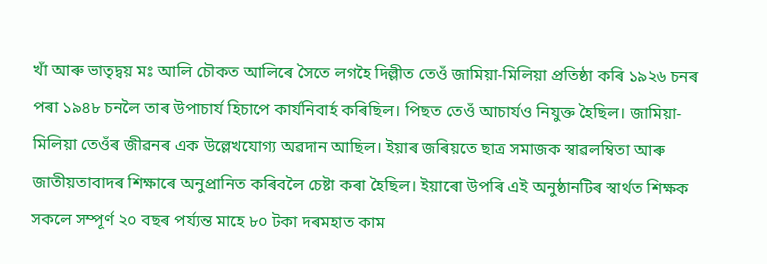খাঁ আৰু ভাতৃদ্বয় মঃ আলি চৌকত আলিৰে সৈতে লগহৈ দিল্লীত তেওঁ জামিয়া-মিলিয়া প্ৰতিষ্ঠা কৰি ১৯২৬ চনৰ পৰা ১৯৪৮ চনলৈ তাৰ উপাচাৰ্য হিচাপে কাৰ্যনিবাৰ্হ কৰিছিল। পিছত তেওঁ আচাৰ্যও নিযুক্ত হৈছিল। জামিয়া-মিলিয়া তেওঁৰ জীৱনৰ এক উল্লেখযোগ্য অৱদান আছিল। ইয়াৰ জৰিয়তে ছাত্ৰ সমাজক স্বাৱলম্বিতা আৰু জাতীয়তাবাদৰ শিক্ষাৰে অনুপ্ৰানিত কৰিবলৈ চেষ্টা কৰা হৈছিল। ইয়াৰো উপৰি এই অনুষ্ঠানটিৰ স্বাৰ্থত শিক্ষক সকলে সম্পূৰ্ণ ২০ বছৰ পৰ্য্যন্ত মাহে ৮০ টকা দৰমহাত কাম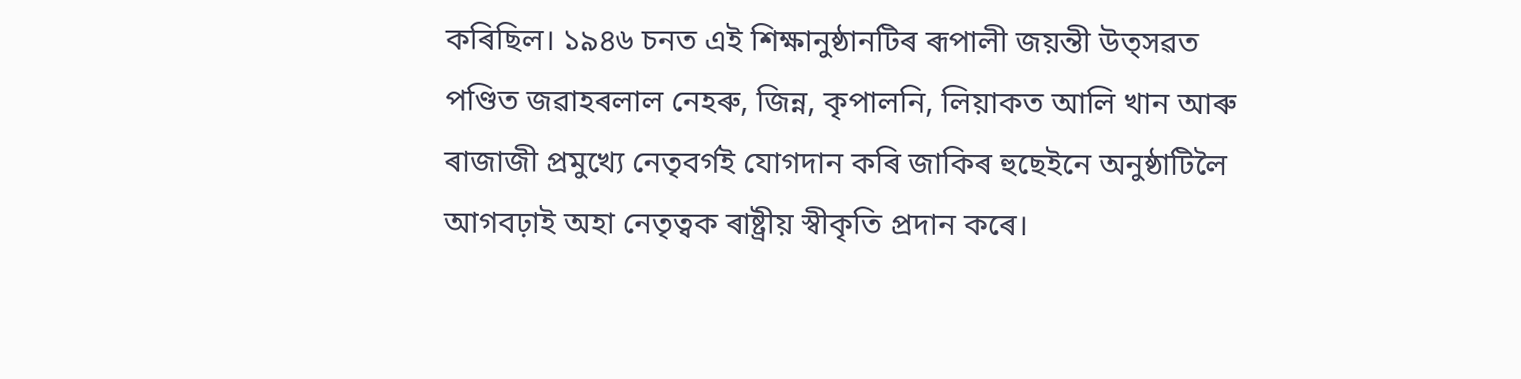কৰিছিল। ১৯৪৬ চনত এই শিক্ষানুষ্ঠানটিৰ ৰূপালী জয়ন্তী উত্সৱত পণ্ডিত জৱাহৰলাল নেহৰু, জিন্ন, কৃপালনি, লিয়াকত আলি খান আৰু ৰাজাজী প্ৰমুখ্যে নেতৃবৰ্গই যোগদান কৰি জাকিৰ হুছেইনে অনুষ্ঠাটিলৈ আগবঢ়াই অহা নেতৃত্বক ৰাষ্ট্ৰীয় স্বীকৃতি প্ৰদান কৰে।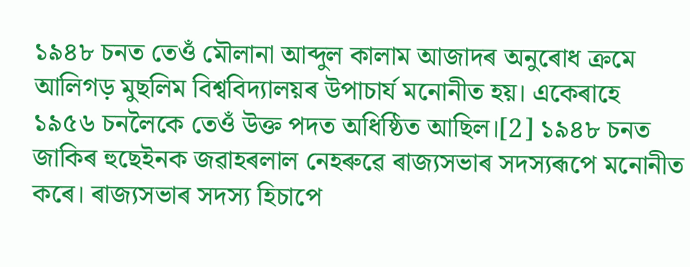১৯৪৮ চনত তেওঁ মৌলানা আব্দুল কালাম আজাদৰ অনুৰোধ ক্ৰমে আলিগড় মুছলিম বিশ্ববিদ্যালয়ৰ উপাচাৰ্য মনোনীত হয়। একেৰাহে ১৯৫৬ চনলৈকে তেওঁ উক্ত পদত অধিষ্ঠিত আছিল।[2] ১৯৪৮ চনত জাকিৰ হুছেইনক জৱাহৰলাল নেহৰুৱে ৰাজ্যসভাৰ সদস্যৰূপে মনোনীত কৰে। ৰাজ্যসভাৰ সদস্য হিচাপে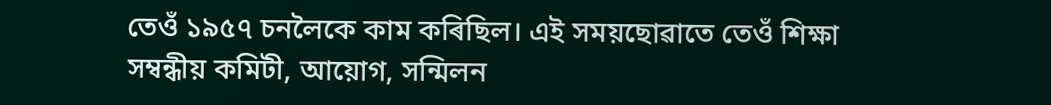তেওঁ ১৯৫৭ চনলৈকে কাম কৰিছিল। এই সময়ছোৱাতে তেওঁ শিক্ষা সম্বন্ধীয় কমিটী, আয়োগ, সন্মিলন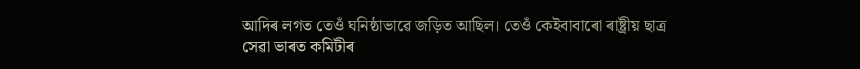আদিৰ লগত তেওঁ ঘনিষ্ঠাভাৱে জড়িত আছিল। তেওঁ কেইবাবাৰো ৰাষ্ট্ৰীয় ছাত্ৰ সেৱা ভাৰত কমিটীৰ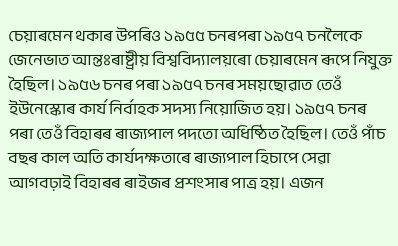চেয়াৰমেন থকাৰ উপৰিও ১৯৫৫ চনৰপৰা ১৯৫৭ চনলৈকে জেনেভাত আন্তঃৰাষ্ট্ৰীয় বিশ্ববিদ্যালয়ৰো চেয়াৰমেন ৰূপে নিযুক্ত হৈছিল। ১৯৫৬ চনৰ পৰা ১৯৫৭ চনৰ সময়ছোৱাত তেওঁ ইউনেস্কোৰ কাৰ্য নিৰ্বাহক সদস্য নিয়োজিত হয়। ১৯৫৭ চনৰ পৰা তেওঁ বিহাৰৰ ৰাজ্যপাল পদতো অধিষ্ঠিত হৈছিল। তেওঁ পাঁচ বছৰ কাল অতি কাৰ্যদক্ষতাৰে ৰাজ্যপাল হিচাপে সেৱা আগবঢ়াই বিহাৰৰ ৰাইজৰ প্ৰশংসাৰ পাত্ৰ হয়। এজন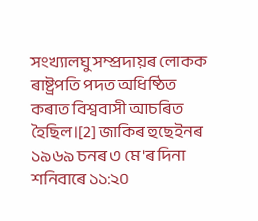সংখ্যালঘু সম্প্ৰদায়ৰ লোকক ৰাষ্ট্ৰপতি পদত অধিষ্ঠিত কৰাত বিশ্ববাসী আচৰিত হৈছিল।[2] জাকিৰ হুছেইনৰ ১৯৬৯ চনৰ ৩ মে'ৰ দিনা শনিবাৰে ১১:২০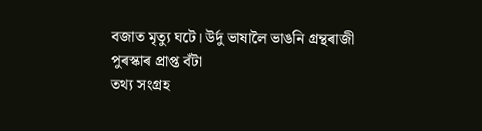বজাত মৃত্যু ঘটে। উৰ্দু ভাষালৈ ভাঙনি গ্ৰন্থৰাজী
পুৰস্কাৰ প্ৰাপ্ত বঁটা
তথ্য সংগ্ৰহ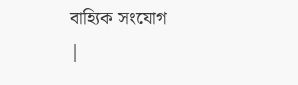বাহ্যিক সংযোগ
|